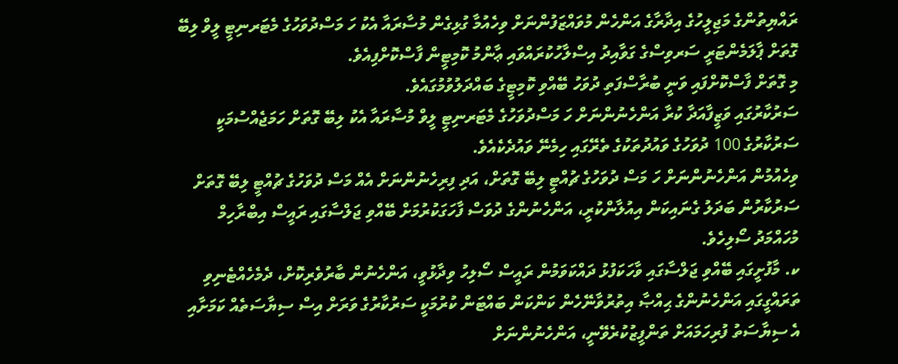ރައްޔިތުންގެ މަޖިލީހުގެ އިދާރާގެ އަންހެން މުވައްޒަފުންނަށް ވިހެއުމާ ގުޅިގެން މުސާރައާ އެކު ހަ މަސްދުވަހުގެ މެޓަރނިޓީ ލީވް ލިބޭ ގޮތަށް ޕާލަމެންޓަރީ ސަރވިސްގެ ގަވާއިދު އިސްލާހުކުރައްވައި ޢާންމު ކޮމިޓީން ފާސްކޮށްފިއެވެ.
މި ގޮތަށް ފާސްކޮށްފައި ވަނީ ބުރާސްފަތި ދުވަހު ބޭއްވި ކޮމިޓީގެ ބައްދަލުވުމުގައެވެ.
ސަރުކާރުގައި ވަޒީފާއަދާ ކުރާ އަންހެނުންނަށް ހަ މަސްދުވަހުގެ މެޓަރނިޓީ ލީވް މުސާރައާ އެކު ލިބޭ ގޮތަށް ހަމަޖެއްސުމަކީ ސަރުކާރުގެ 100 ދުވަހުގެ ވައުދުތަކުގެ ތެރޭގައި ހިމެނޭ ވައުދެކެއެވެ.
ވިހެއުމުން އަންހެނުންނަށް ހަ މަސް ދުވަހުގެ ޗުއްޓީ ލިބޭ ގޮތަށް، އަދި ފިރިހެނުންނަށް އެއް މަސް ދުވަހުގެ ޗުއްޓީ ލިބޭ ގޮތަށް ސަރުކާރުން ބަދަލު ގެނައިކަން އިއުލާންކުރީ، އަންހެނުންގެ ދުވަސް ފާހަގަކުރުމަށް ބޭއްވި ޖަލްސާގައި ރައީސް އިބްރާހިމް މުހައްމަދު ސޯލިހެވެ.
ކ. މާފުށީގައި ބޭއްވި ޖަލްސާގައި ވާހަކަފުޅު ދައްކަވަމުން ރައީސް ސޯލިހު ވިދާޅުވީ، އަންހެނުން ބާރުވެރިކޮށް، ދެމެހެއްޓެނިވި ތަރައްގީގައި އަންހެނުންގެ ޙިއްޞާ އިތުރުވާނޭހެން ކަންކަން ބައްޓަން ކުރުމަކީ ސަރުކާރުގެ ވަރަށް އިސް ސިޔާސަތެއް ކަމަށާއި އެ ސިޔާސަތު ފުރިހަމައަށް ތަންފީޒުކުރެވޭނީ، އަންހެނުންނަށް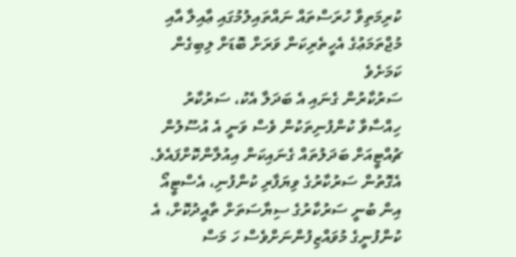ކުރިމަތިވާ ހުރަސްތައް ނައްތައިލުމުގައި ޢާއިލާ އާއި މުޖްތަމަޢުގެ އެހީތެރިކަން ވަރަށް ބޮޑަށް ލިބިގެން ކަމަށެވެ
ސަރުކާރުން ގެނައި އެ ބަދަލާ އެކު، ސަރުކާރު ހިއްސާވާ ކުންފުނިތަކުން ވެސް ވަނީ އެ އުސޫލުން ޗުއްޓީއަށް ބަދަލުތައް ގެނައިކަން އިއުލާންކޮށްފައެވެ. އެގޮތުން ސަރުކާރުގެ ވިޔަފާރި ކުންފުނި، އެސްޓީއޯ އިން ބުނީ ސަރުކާރުގެ ސިޔާސަތަށް ތާއީދުކޮށް، އެ ކުންފުނީގެ މުވައްޒިފުންނަށްވެސް ހަ މަސް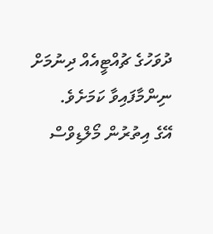ދުވަހުގެ ޗުއްޓީއެއް ދިނުމަށް ނިންމާފައިވާ ކަމަށެވެ.
އޭގެ އިތުރުން މޯލްޑިވްސް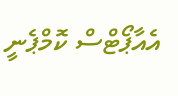އެއާޕޯޓްސް ކޮމްޕެނީ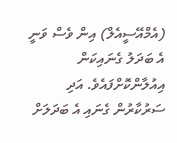(އެމްއޭސީއެލް) އިން ވެސް ވަނީ އެ ބަދަލު ގެނައިކަން އިއުލާންކޮށްފައެވެ. އަދި ސަރުކާރުން ގެނައި އެ ބަދަލަށް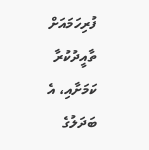ފުރިހަމައަށް ތާއީދުކުރާ ކަމަށާއި، އެ ބަދަލުގެ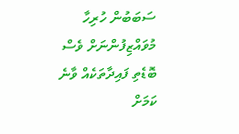ސަބަބުން ހުރިހާ މުވައްޒިފުންނަށް ވެސް ބޮޑެތި ފައިދާތަކެއް ވާނެ ކަމަށް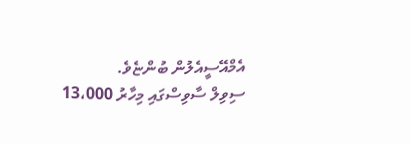އެމްއޭސީއެލުން ބުންޏެވެ.
ސިވިލް ސާވިސްގައި މިހާރު 13،000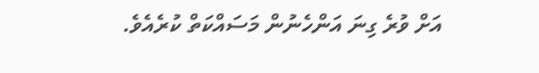އަށް ވުރެ ގިނަ އަންހެނުން މަސައްކަތް ކުރެއެވެ.